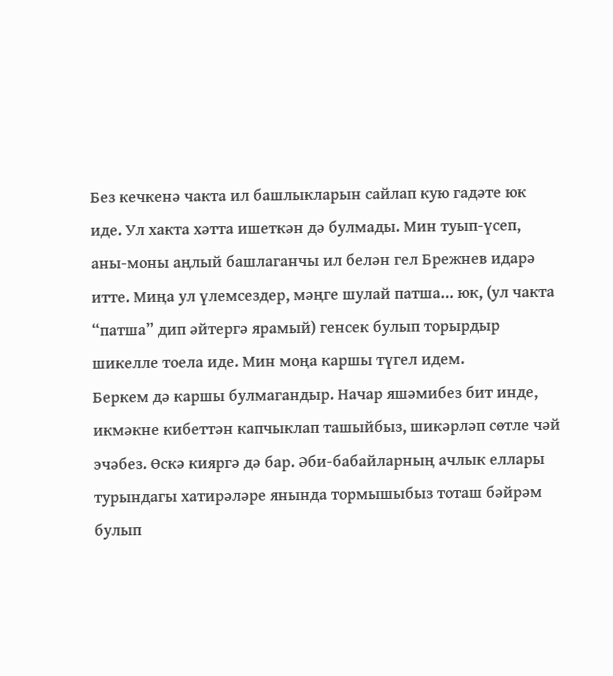Без кечкенә чакта ил башлыкларын сайлап кую гадәте юк иде. Ул хакта хәтта ишеткән дә булмады. Мин туып-үсеп, аны-моны аңлый башлаганчы ил белән гел Брежнев идарә итте. Миңа ул үлемсездер, мәңге шулай патша… юк, (ул чакта “патша” дип әйтергә ярамый) генсек булып торырдыр шикелле тоела иде. Мин моңа каршы түгел идем.
Беркем дә каршы булмагандыр. Начар яшәмибез бит инде, икмәкне кибеттән капчыклап ташыйбыз, шикәрләп сөтле чәй эчәбез. Өскә кияргә дә бар. Әби-бабайларның ачлык еллары турындагы хатирәләре янында тормышыбыз тоташ бәйрәм булып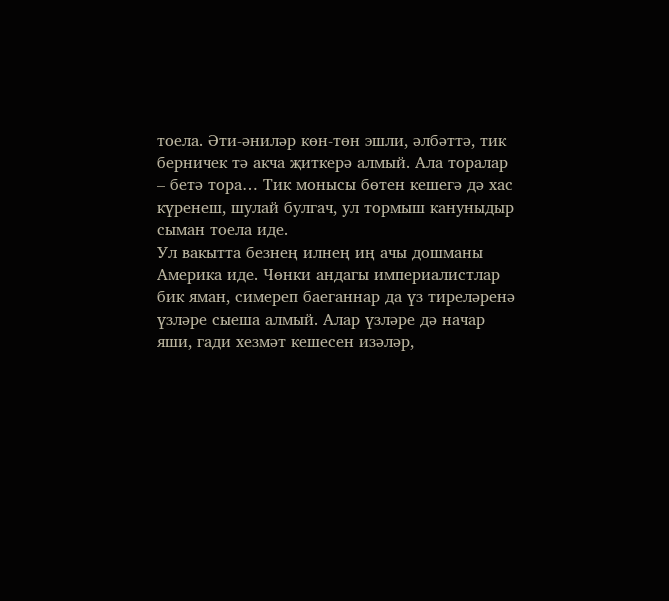тоела. Әти-әниләр көн-төн эшли, әлбәттә, тик берничек тә акча җиткерә алмый. Ала торалар – бетә тора… Тик монысы бөтен кешегә дә хас күренеш, шулай булгач, ул тормыш кануныдыр сыман тоела иде.
Ул вакытта безнең илнең иң ачы дошманы Америка иде. Чөнки андагы империалистлар бик яман, симереп баеганнар да үз тиреләренә үзләре сыеша алмый. Алар үзләре дә начар яши, гади хезмәт кешесен изәләр,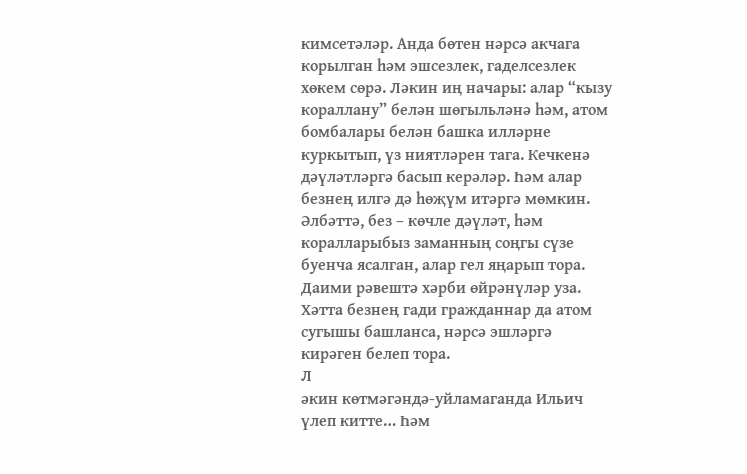кимсетәләр. Анда бөтен нәрсә акчага корылган һәм эшсезлек, гаделсезлек хөкем сөрә. Ләкин иң начары: алар “кызу кораллану” белән шөгыльләнә һәм, атом бомбалары белән башка илләрне куркытып, үз ниятләрен тага. Кечкенә дәүләтләргә басып керәләр. Һәм алар безнең илгә дә һөҗүм итәргә мөмкин. Әлбәттә, без – көчле дәүләт, һәм коралларыбыз заманның соңгы сүзе буенча ясалган, алар гел яңарып тора. Даими рәвештә хәрби өйрәнүләр уза. Хәтта безнең гади гражданнар да атом сугышы башланса, нәрсә эшләргә кирәген белеп тора.
Л
әкин көтмәгәндә-уйламаганда Ильич үлеп китте… Һәм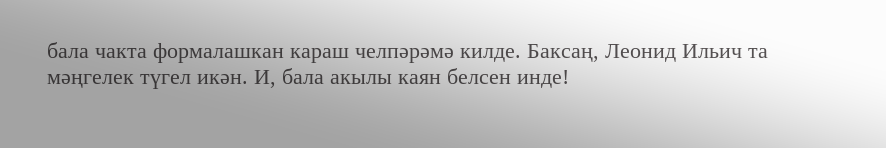бала чакта формалашкан караш челпәрәмә килде. Баксаң, Леонид Ильич та мәңгелек түгел икән. И, бала акылы каян белсен инде!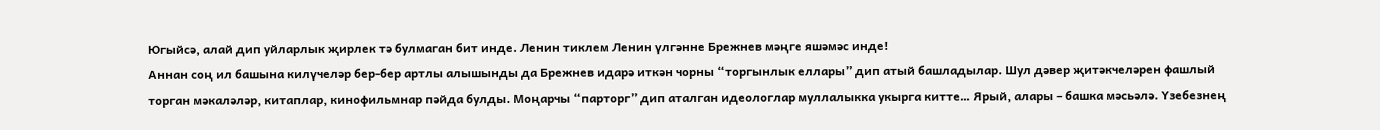Югыйсә, алай дип уйларлык җирлек тә булмаган бит инде. Ленин тиклем Ленин үлгәнне Брежнев мәңге яшәмәс инде!
Аннан соң ил башына килүчеләр бер-бер артлы алышынды да Брежнев идарә иткән чорны “торгынлык еллары” дип атый башладылар. Шул дәвер җитәкчеләрен фашлый торган мәкаләләр, китаплар, кинофильмнар пәйда булды. Моңарчы “парторг” дип аталган идеологлар муллалыкка укырга китте… Ярый, алары – башка мәсьәлә. Үзебезнең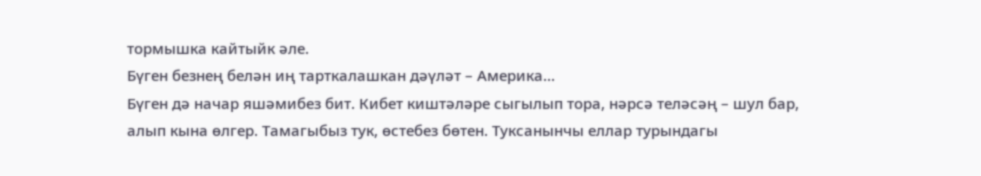тормышка кайтыйк әле.
Бүген безнең белән иң тарткалашкан дәүләт – Америка...
Бүген дә начар яшәмибез бит. Кибет киштәләре сыгылып тора, нәрсә теләсәң – шул бар, алып кына өлгер. Тамагыбыз тук, өстебез бөтен. Туксанынчы еллар турындагы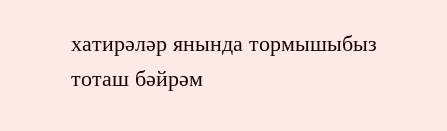хатирәләр янында тормышыбыз тоташ бәйрәм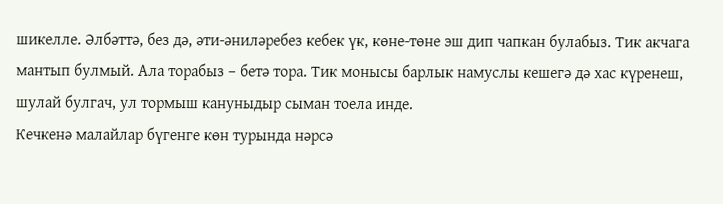шикелле. Әлбәттә, без дә, әти-әниләребез кебек үк, көне-төне эш дип чапкан булабыз. Тик акчага мантып булмый. Ала торабыз – бетә тора. Тик монысы барлык намуслы кешегә дә хас күренеш, шулай булгач, ул тормыш кануныдыр сыман тоела инде.
Кечкенә малайлар бүгенге көн турында нәрсә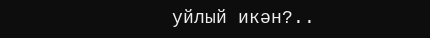уйлый икән?..